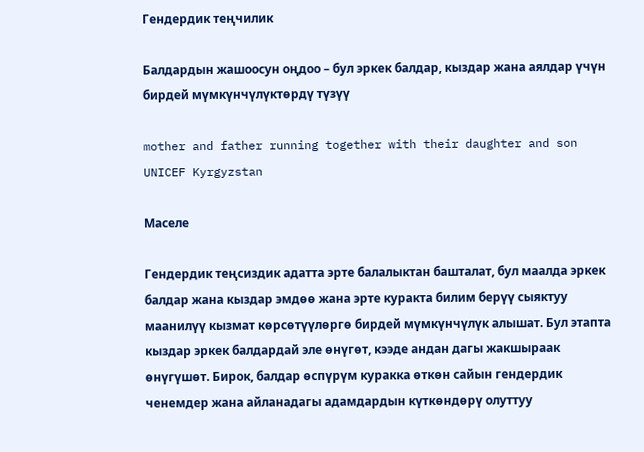Гендердик теңчилик

Балдардын жашоосун оңдоо – бул эркек балдар, кыздар жана аялдар үчүн бирдей мүмкүнчүлүктөрдү түзүү

mother and father running together with their daughter and son
UNICEF Kyrgyzstan

Маселе

Гендердик теңсиздик адатта эрте балалыктан башталат, бул маалда эркек балдар жана кыздар эмдөө жана эрте куракта билим берүү сыяктуу маанилүү кызмат көрсөтүүлөргө бирдей мүмкүнчүлүк алышат. Бул этапта кыздар эркек балдардай эле өнүгөт, кээде андан дагы жакшыраак өнүгүшөт. Бирок, балдар өспүрүм куракка өткөн сайын гендердик ченемдер жана айланадагы адамдардын күткөндөрү олуттуу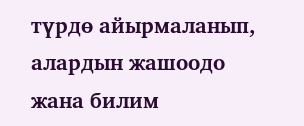түрдө айырмаланып, алардын жашоодо жана билим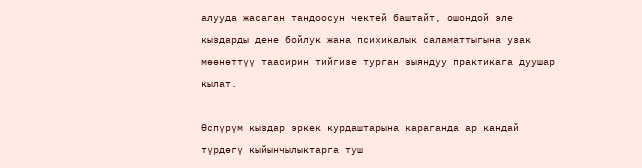алууда жасаган тандоосун чектей баштайт, ошондой эле кыздарды дене бойлук жана психикалык саламаттыгына узак мөөнөттүү таасирин тийгизе турган зыяндуу практикага дуушар кылат.

Өспүрүм кыздар эркек курдаштарына караганда ар кандай түрдөгү кыйынчылыктарга туш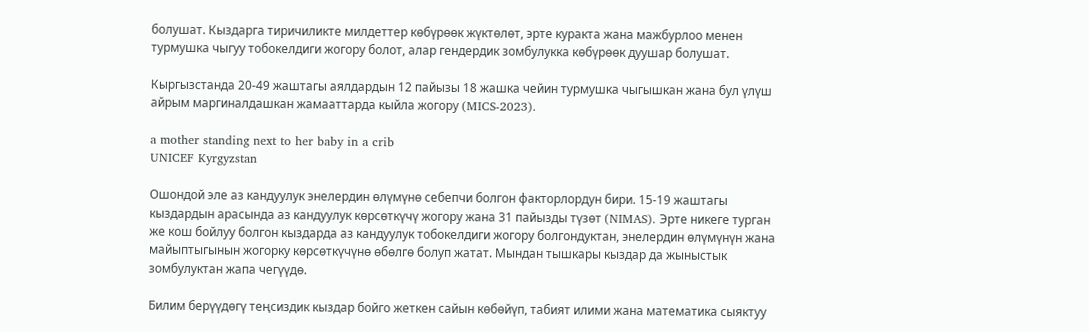болушат. Кыздарга тиричиликте милдеттер көбүрөөк жүктөлөт, эрте куракта жана мажбурлоо менен турмушка чыгуу тобокелдиги жогору болот, алар гендердик зомбулукка көбүрөөк дуушар болушат.

Кыргызстанда 20-49 жаштагы аялдардын 12 пайызы 18 жашка чейин турмушка чыгышкан жана бул үлүш айрым маргиналдашкан жамааттарда кыйла жогору (MICS-2023).

a mother standing next to her baby in a crib
UNICEF Kyrgyzstan

Ошондой эле аз кандуулук энелердин өлүмүнө себепчи болгон факторлордун бири. 15-19 жаштагы кыздардын арасында аз кандуулук көрсөткүчү жогору жана 31 пайызды түзөт (NIMAS). Эрте никеге турган же кош бойлуу болгон кыздарда аз кандуулук тобокелдиги жогору болгондуктан, энелердин өлүмүнүн жана майыптыгынын жогорку көрсөткүчүнө өбөлгө болуп жатат. Мындан тышкары кыздар да жыныстык зомбулуктан жапа чегүүдө.

Билим берүүдөгү теңсиздик кыздар бойго жеткен сайын көбөйүп, табият илими жана математика сыяктуу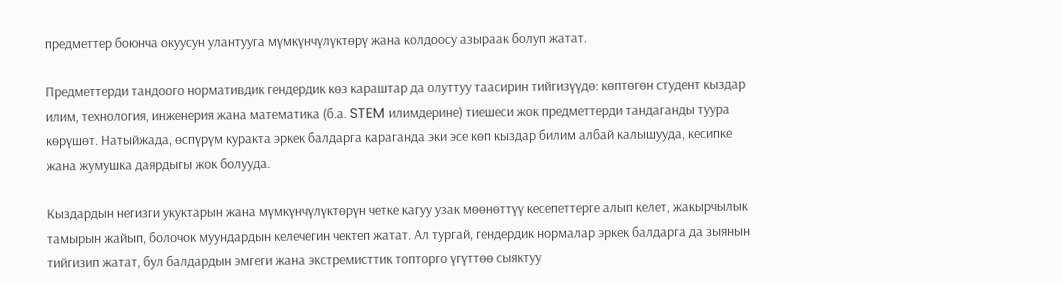предметтер боюнча окуусун улантууга мүмкүнчүлүктөрү жана колдоосу азыраак болуп жатат.

Предметтерди тандоого нормативдик гендердик көз караштар да олуттуу таасирин тийгизүүдө: көптөгөн студент кыздар илим, технология, инженерия жана математика (б.а. STEM илимдерине) тиешеси жок предметтерди тандаганды туура көрүшөт. Натыйжада, өспүрүм куракта эркек балдарга караганда эки эсе көп кыздар билим албай калышууда, кесипке жана жумушка даярдыгы жок болууда.

Кыздардын негизги укуктарын жана мүмкүнчүлүктөрүн четке кагуу узак мөөнөттүү кесепеттерге алып келет, жакырчылык тамырын жайып, болочок муундардын келечегин чектеп жатат. Ал тургай, гендердик нормалар эркек балдарга да зыянын тийгизип жатат, бул балдардын эмгеги жана экстремисттик топторго үгүттөө сыяктуу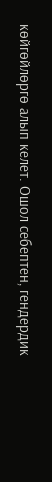көйгөйлөргө алып келет. Ошол себептен, гендердик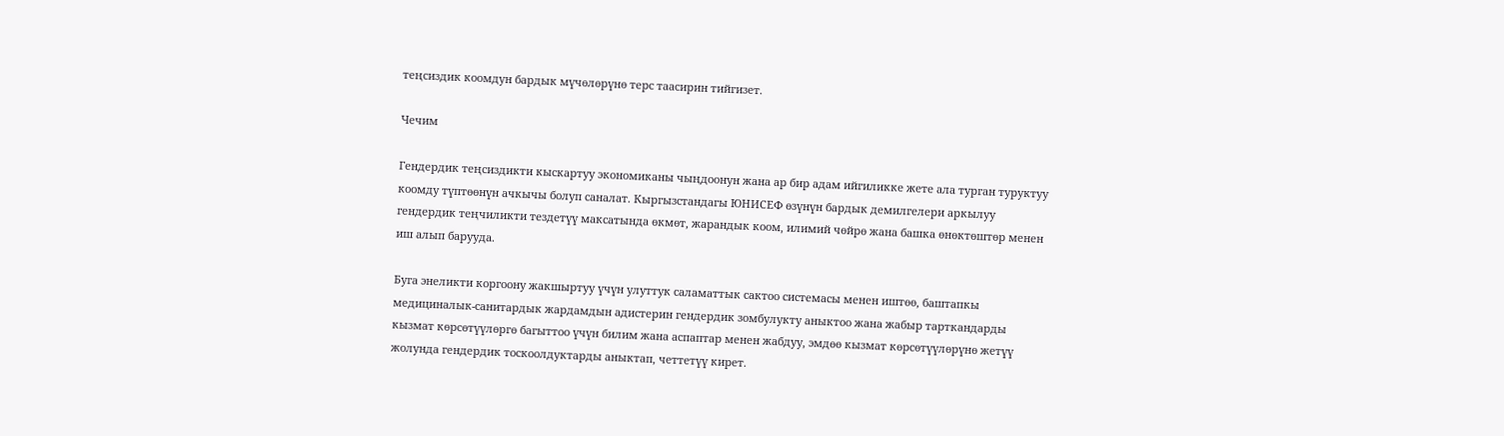теңсиздик коомдун бардык мүчөлөрүнө терс таасирин тийгизет.

Чечим

Гендердик теңсиздикти кыскартуу экономиканы чыңдоонун жана ар бир адам ийгиликке жете ала турган туруктуу коомду түптөөнүн ачкычы болуп саналат. Кыргызстандагы ЮНИСЕФ өзүнүн бардык демилгелери аркылуу гендердик теңчиликти тездетүү максатында өкмөт, жарандык коом, илимий чөйрө жана башка өнөктөштөр менен иш алып барууда.

Буга энеликти коргоону жакшыртуу үчүн улуттук саламаттык сактоо системасы менен иштөө, баштапкы медициналык-санитардык жардамдын адистерин гендердик зомбулукту аныктоо жана жабыр тарткандарды кызмат көрсөтүүлөргө багыттоо үчүн билим жана аспаптар менен жабдуу, эмдөө кызмат көрсөтүүлөрүнө жетүү жолунда гендердик тоскоолдуктарды аныктап, четтетүү кирет.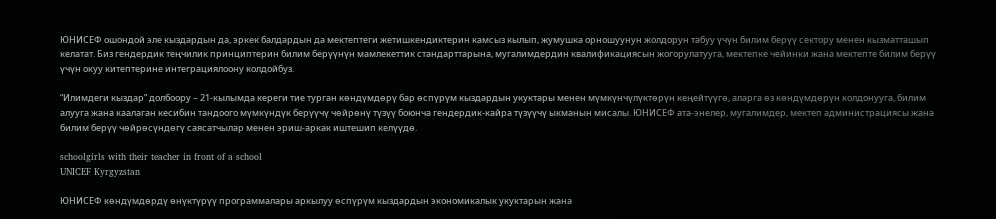ЮНИСЕФ ошондой эле кыздардын да, эркек балдардын да мектептеги жетишкендиктерин камсыз кылып, жумушка орношуунун жолдорун табуу үчүн билим берүү сектору менен кызматташып келатат. Биз гендердик теңчилик принциптерин билим берүүнүн мамлекеттик стандарттарына, мугалимдердин квалификациясын жогорулатууга, мектепке чейинки жана мектепте билим берүү үчүн окуу китептерине интеграциялоону колдойбуз.

“Илимдеги кыздар” долбоору – 21-кылымда кереги тие турган көндүмдөрү бар өспүрүм кыздардын укуктары менен мүмкүнчүлүктөрүн кеңейтүүгө, аларга өз көндүмдөрүн колдонууга, билим алууга жана каалаган кесибин тандоого мүмкүндүк берүүчү чөйрөнү түзүү боюнча гендердик-кайра түзүүчү ыкманын мисалы. ЮНИСЕФ ата-энелер, мугалимдер, мектеп администрациясы жана билим берүү чөйрөсүндөгү саясатчылар менен эриш-аркак иштешип келүүдө.

schoolgirls with their teacher in front of a school
UNICEF Kyrgyzstan

ЮНИСЕФ көндүмдөрдү өнүктүрүү программалары аркылуу өспүрүм кыздардын экономикалык укуктарын жана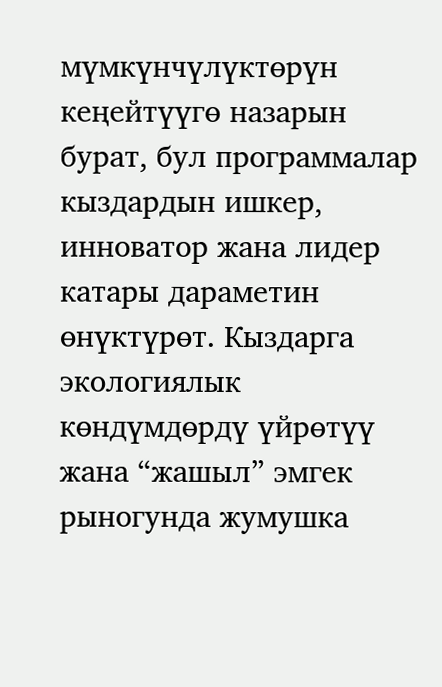мүмкүнчүлүктөрүн кеңейтүүгө назарын бурат, бул программалар кыздардын ишкер, инноватор жана лидер катары дараметин өнүктүрөт. Кыздарга экологиялык көндүмдөрдү үйрөтүү жана “жашыл” эмгек рыногунда жумушка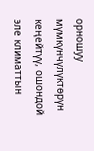орношуу мүмкүнчүлүктөрүн кеңейтүү, ошондой эле климаттын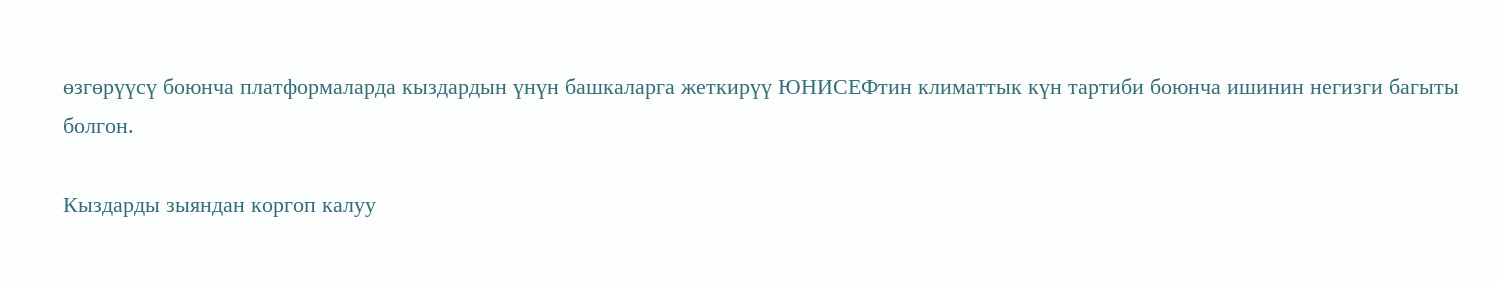өзгөрүүсү боюнча платформаларда кыздардын үнүн башкаларга жеткирүү ЮНИСЕФтин климаттык күн тартиби боюнча ишинин негизги багыты болгон.

Кыздарды зыяндан коргоп калуу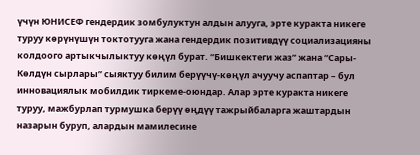үчүн ЮНИСЕФ гендердик зомбулуктун алдын алууга, эрте куракта никеге туруу көрүнүшүн токтотууга жана гендердик позитивдүү социализацияны колдоого артыкчылыктуу көңүл бурат. “Бишкектеги жаз” жана “Сары-Көлдүн сырлары” сыяктуу билим берүүчү-көңүл ачуучу аспаптар – бул инновациялык мобилдик тиркеме-оюндар. Алар эрте куракта никеге туруу, мажбурлап турмушка берүү өңдүү тажрыйбаларга жаштардын назарын буруп, алардын мамилесине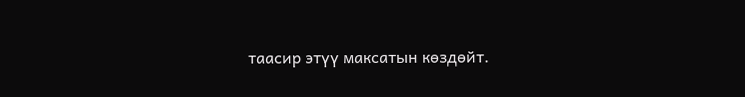таасир этүү максатын көздөйт.